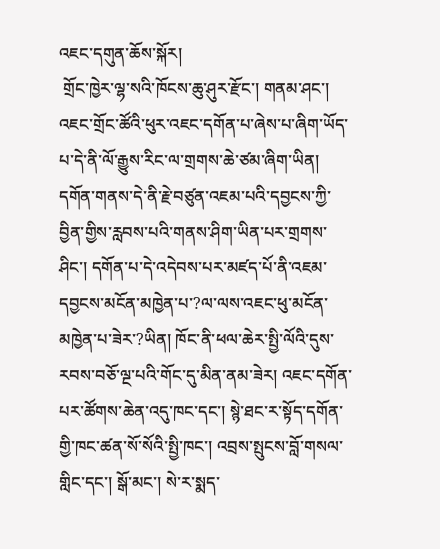འཇང་དགུན་ཆོས་སྐོར།
 གྲོང་ཁྱེར་ལྷ་སའི་ཁོངས་ཆུ་ཤུར་རྫོང་། གནམ་ཤང་། འཇང་གྲོང་ཚོའི་ཕུར་འཇང་དགོན་པ་ཞེས་པ་ཞིག་ཡོད་པ་དེ་ནི་ལོ་རྒྱུས་རིང་ལ་གྲགས་ཆེ་ཙམ་ཞིག་ཡིན། དགོན་གནས་དེ་ནི་རྗེ་བཙུན་འཇམ་པའི་དབྱངས་ཀྱི་བྱིན་གྱིས་རླབས་པའི་གནས་ཤིག་ཡིན་པར་གྲགས་ཤིང་། དགོན་པ་དེ་འདེབས་པར་མཛད་པོ་ནི་འཇམ་དབྱངས་མངོན་མཁྱེན་པ་?ལ་ལས་འཇང་ཕུ་མངོན་མཁྱེན་པ་ཟེར་?ཡིན། ཁོང་ནི་ཕལ་ཆེར་སྤྱི་ལོའི་དུས་རབས་བཅོ་ལྔ་པའི་གོང་དུ་མིན་ནམ་ཟེར། འཇང་དགོན་པར་ཚོགས་ཆེན་འདུ་ཁང་དང་། སྙེ་ཐང་ར་སྟོད་དགོན་གྱི་ཁང་ཚན་སོ་སོའི་སྤྱི་ཁང་། འབྲས་སྤུངས་བློ་གསལ་གླིང་དང་། སྒོ་མང་། སེ་ར་སྨད་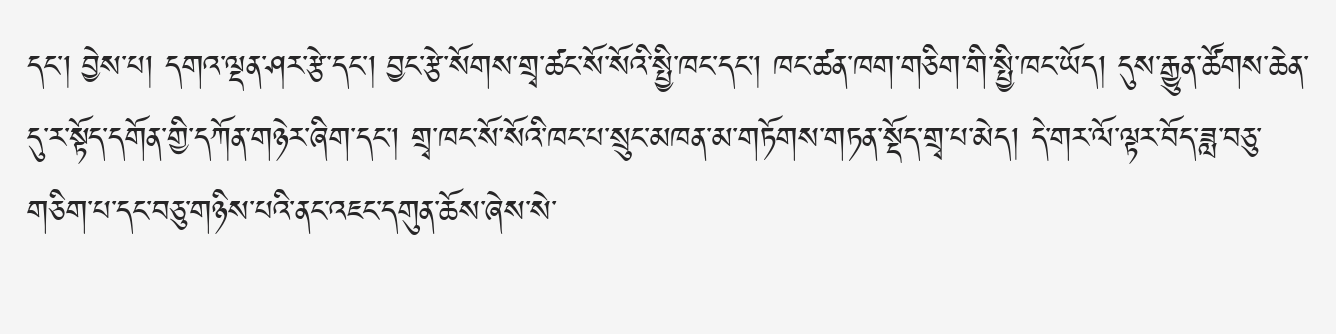དང་། བྱེས་པ། དགའ་ལྡན་ཤར་རྩེ་དང་། བྱང་རྩེ་སོགས་གྲྭ་ཚང་སོ་སོའི་སྤྱི་ཁང་དང་། ཁང་ཚན་ཁག་གཅིག་གི་སྤྱི་ཁང་ཡོད། དུས་རྒྱུན་ཚོགས་ཆེན་དུ་ར་སྟོད་དགོན་གྱི་དཀོན་གཉེར་ཞིག་དང་། གྲྭ་ཁང་སོ་སོའི་ཁང་པ་སྲུང་མཁན་མ་གཏོགས་གཏན་སྡོད་གྲྭ་པ་མེད། དེ་གར་ལོ་ལྟར་བོད་ཟླ་བཅུ་གཅིག་པ་དང་བཅུ་གཉིས་པའི་ནང་འཇང་དགུན་ཆོས་ཞེས་སེ་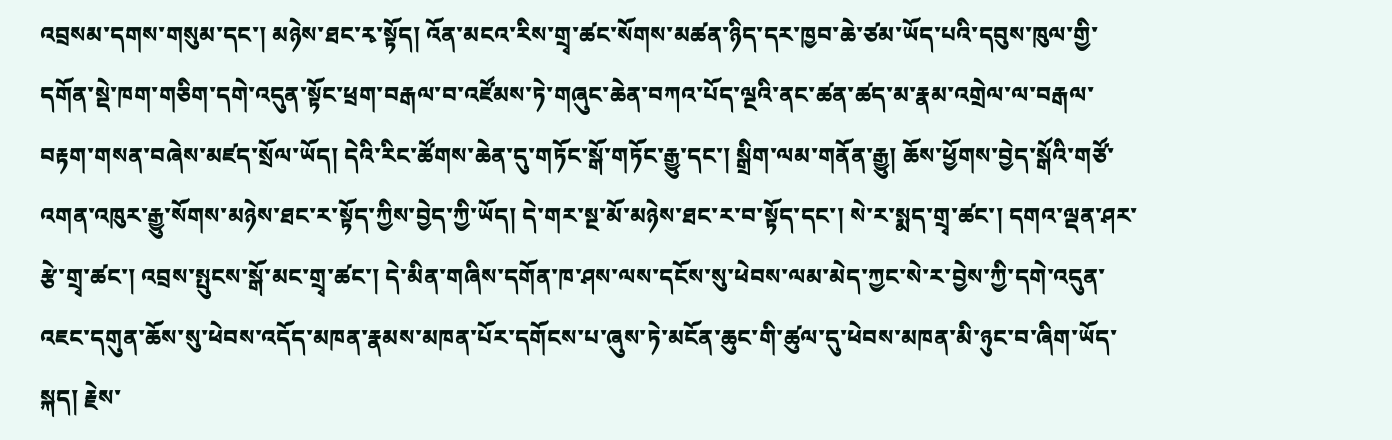འབྲསམ་དགས་གསུམ་དང་། མཉེས་ཐང་རྭ་སྟོད། འོན་མངའ་རིས་གྲྭ་ཚང་སོགས་མཚན་ཉིད་དར་ཁྱབ་ཆེ་ཙམ་ཡོད་པའི་དབུས་ཁུལ་གྱི་དགོན་སྡེ་ཁག་གཅིག་དགེ་འདུན་སྟོང་ཕྲག་བརྒལ་བ་འཛོམས་ཏེ་གཞུང་ཆེན་བཀའ་པོད་ལྔའི་ནང་ཚན་ཚད་མ་རྣམ་འགྲེལ་ལ་བརྒལ་བརྟག་གསན་བཞེས་མཛད་སྲོལ་ཡོད། དེའི་རིང་ཚོགས་ཆེན་དུ་གཏོང་སྒོ་གཏོང་རྒྱུ་དང་། སྒྲིག་ལམ་གནོན་རྒྱུ། ཆོས་ཕྱོགས་བྱེད་སྒོའི་གཙོ་འགན་འཁུར་རྒྱུ་སོགས་མཉེས་ཐང་ར་སྟོད་ཀྱིས་བྱེད་ཀྱི་ཡོད། དེ་གར་སྔ་མོ་མཉེས་ཐང་ར་བ་སྟོད་དང་། སེ་ར་སྨད་གྲྭ་ཚང་། དགའ་ལྡན་ཤར་རྩེ་གྲྭ་ཚང་། འབྲས་སྤུངས་སྒོ་མང་གྲྭ་ཚང་། དེ་མིན་གཞིས་དགོན་ཁ་ཤས་ལས་དངོས་སུ་ཕེབས་ལམ་མེད་ཀྱང་སེ་ར་བྱེས་ཀྱི་དགེ་འདུན་འཇང་དགུན་ཆོས་སུ་ཕེབས་འདོད་མཁན་རྣམས་མཁན་པོར་དགོངས་པ་ཞུས་ཏེ་མངོན་ཆུང་གི་ཚུལ་དུ་ཕེབས་མཁན་མི་ཉུང་བ་ཞིག་ཡོད་སྐད། རྗེས་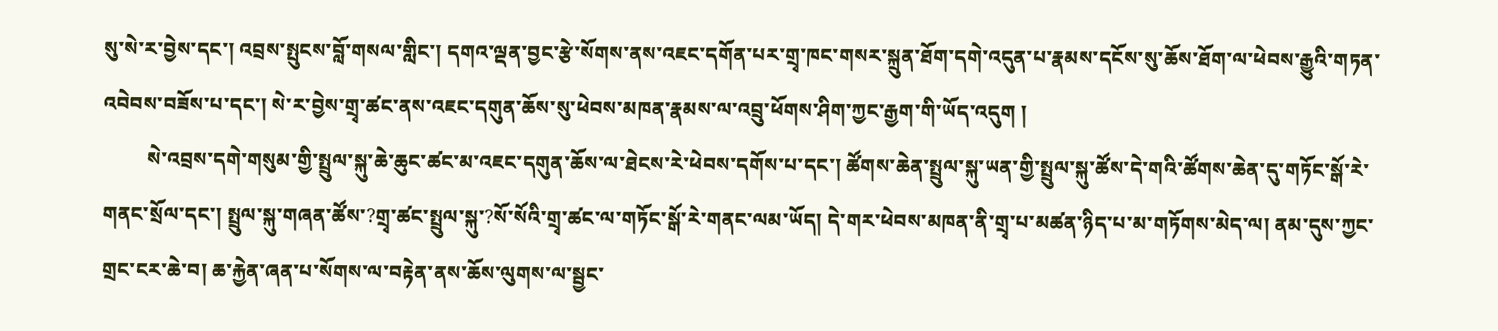སུ་སེ་ར་བྱེས་དང་། འབྲས་སྤུངས་བློ་གསལ་གླིང་། དགའ་ལྡན་བྱང་རྩེ་སོགས་ནས་འཇང་དགོན་པར་གྲྭ་ཁང་གསར་སྐྲུན་ཐོག་དགེ་འདུན་པ་རྣམས་དངོས་སུ་ཆོས་ཐོག་ལ་ཕེབས་རྒྱུའི་གཏན་འབེབས་བཟོས་པ་དང་། སེ་ར་བྱེས་གྲྭ་ཚང་ནས་འཇང་དགུན་ཆོས་སུ་ཕེབས་མཁན་རྣམས་ལ་འབྲུ་ཕོགས་ཤིག་ཀྱང་རྒྱག་གི་ཡོད་འདུག །
         སེ་འབྲས་དགེ་གསུམ་གྱི་སྤྲུལ་སྐུ་ཆེ་ཆུང་ཚང་མ་འཇང་དགུན་ཆོས་ལ་ཐེངས་རེ་ཕེབས་དགོས་པ་དང་། ཚོགས་ཆེན་སྤྲུལ་སྐུ་ཡན་གྱི་སྤྲུལ་སྐུ་ཚོས་དེ་གའི་ཚོགས་ཆེན་དུ་གཏོང་སྒོ་རེ་གནང་སྲོལ་དང་། སྤྲུལ་སྐུ་གཞན་ཚོས་?གྲྭ་ཚང་སྤྲུལ་སྐུ་?སོ་སོའི་གྲྭ་ཚང་ལ་གཏོང་སྒོ་རེ་གནང་ལམ་ཡོད། དེ་གར་ཕེབས་མཁན་ནི་གྲྭ་པ་མཚན་ཉིད་པ་མ་གཏོགས་མེད་ལ། ནམ་དུས་ཀྱང་གྲང་ངར་ཆེ་བ། ཆ་རྐྱེན་ཞན་པ་སོགས་ལ་བརྟེན་ནས་ཆོས་ལུགས་ལ་སྦྱང་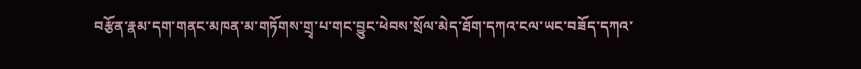བརྩོན་རྣམ་དག་གནང་མཁན་མ་གཏོགས་གྲྭ་པ་གང་བྱུང་ཕེབས་སྲོལ་མེད་ཐོག་དཀའ་ངལ་ཡང་བཟོད་དཀའ་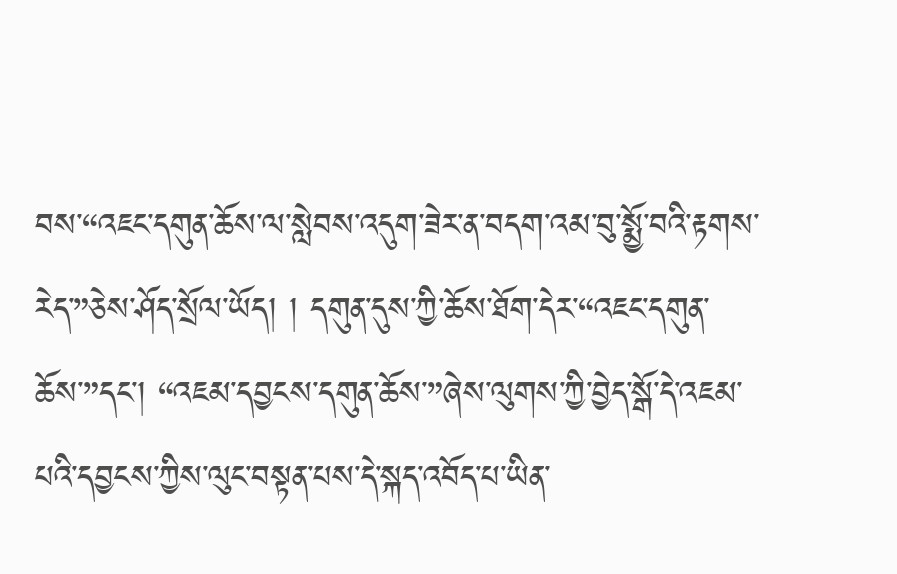བས་“འཇང་དགུན་ཆོས་ལ་སླེབས་འདུག་ཟེར་ན་བདག་འམ་བུ་སྨྱོ་བའི་རྟགས་རེད་”ཅེས་ཤོད་སྲོལ་ཡོད། ། དགུན་དུས་ཀྱི་ཆོས་ཐོག་དེར་“འཇང་དགུན་ཆོས་”དང་། “འཇམ་དབྱངས་དགུན་ཆོས་”ཞེས་ལུགས་ཀྱི་བྱེད་སྒོ་དེ་འཇམ་པའི་དབྱངས་ཀྱིས་ལུང་བསྟན་པས་དེ་སྐད་འབོད་པ་ཡིན་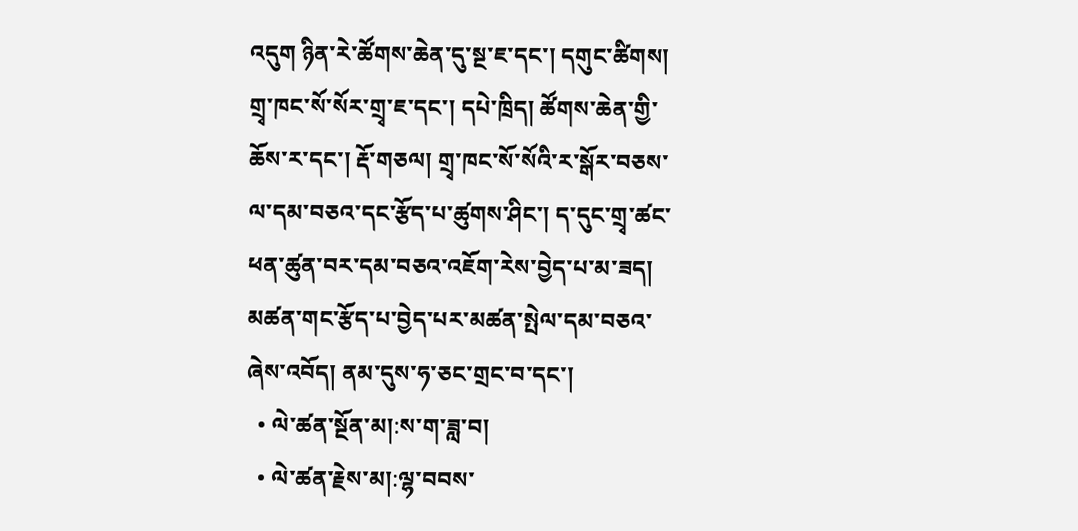འདུག ཉིན་རེ་ཚོགས་ཆེན་དུ་སྔ་ཇ་དང་། དགུང་ཚིགས། གྲྭ་ཁང་སོ་སོར་གྲྭ་ཇ་དང་། དཔེ་ཁྲིད། ཚོགས་ཆེན་གྱི་ཆོས་ར་དང་། རྡོ་གཅལ། གྲྭ་ཁང་སོ་སོའི་ར་སྒོར་བཅས་ལ་དམ་བཅའ་དང་རྩོད་པ་ཚུགས་ཤིང་། ད་དུང་གྲྭ་ཚང་ཕན་ཚུན་བར་དམ་བཅའ་འཇོག་རེས་བྱེད་པ་མ་ཟད། མཚན་གང་རྩོད་པ་བྱེད་པར་མཚན་སྤེལ་དམ་བཅའ་ཞེས་འབོད། ནམ་དུས་ཧ་ཅང་གྲང་བ་དང་།
  • ལེ་ཚན་སྔོན་མ།:ས་ག་ཟླ་བ།
  • ལེ་ཚན་རྗེས་མ།:ལྷ་བབས་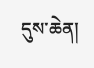དུས་ཆེན།